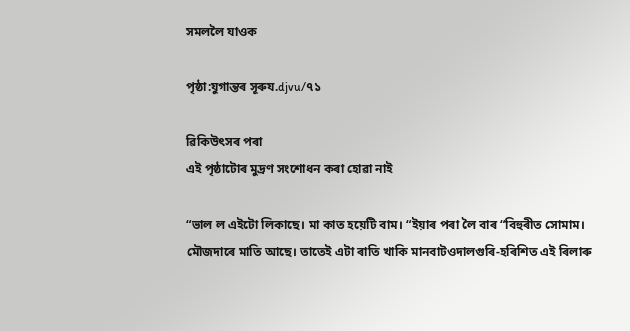সমললৈ যাওক

পৃষ্ঠা:যুগান্তৰ সূৰুয.djvu/৭১

ৱিকিউৎসৰ পৰা
এই পৃষ্ঠাটোৰ মুদ্ৰণ সংশোধন কৰা হোৱা নাই

“ভাল ল এইটো লিকাছে। মা কাত হয়েটি বাম। “ইয়াৰ পৰা লৈ বাৰ “বিহুৰীত সোমাম। মৌজদাৰে মাতি আছে। তাতেই এটা ৰাতি খাকি মানবাটওদালগুৰি-হৰিশিত এই ৰিলাৰু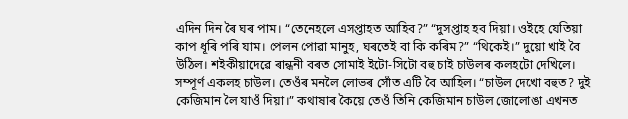এদিন দিন ৰৈ ঘৰ পাম। “তেনেহলে এসপ্তাহত আহিব?” “দুসপ্তাহ হব দিয়া। ওইহে যেতিয়া কাপ ধূৰি পৰি যাম। পেলন পোৱা মানুহ, ঘৰতেই বা কি কৰিম?” “থিকেই।” দুয়ো খাই বৈ উঠিল। শইকীয়াদেৱে ৰান্ধনী বৰত সোমাই ইটো-সিটো বহু চাই চাউলৰ কলহটো দেখিলে। সম্পূৰ্ণ একলহ চাউল। তেওঁৰ মনলৈ লোভৰ সোঁত এটি বৈ আহিল। “চাউল দেখো বহুত? দুই কেজিমান লৈ যাওঁ দিয়া।” কথাষাৰ কৈয়ে তেওঁ তিনি কেজিমান চাউল জোলোঙা এখনত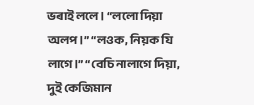ভৰাই ললে। “ললো দিয়া অলপ।” “লওক, নিয়ক যি লাগে।” “বেচি নালাগে দিয়া, দুই কেজিমান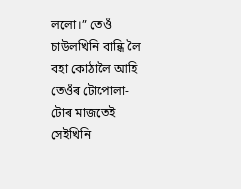ললো।” তেওঁ চাউলখিনি বান্ধি লৈ বহা কোঠালৈ আহি তেওঁৰ টোপোলা- টোৰ মাজতেই সেইখিনি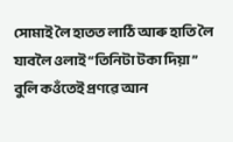সোমাই লৈ হাতত লাঠি আৰু হাতি লৈ যাবলৈ ওলাই “তিনিটা টকা দিয়া” বুলি কওঁতেই প্ৰণৱে আন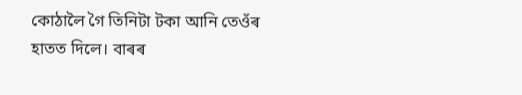কোঠালৈ গৈ তিনিটা টকা আনি তেওঁৰ হাতত দিলে। বাৰৰ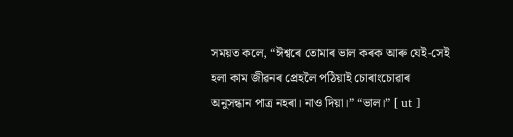সময়ত কলে, “ঈশ্বৰে তোমাৰ ভাল কৰক আৰু যেই-সেই হলা কাম জীৱনৰ প্ৰেহলৈ পঠিয়াই চোৰাংচোৱাৰ অনুসন্ধান পাত্ৰ নহৰা। নাও দিয়া।” “ভাল।” [ ut ]